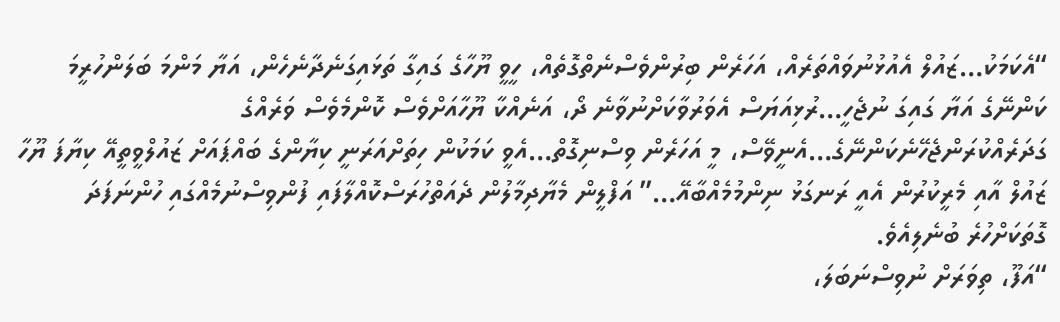“އެކަމަކު…ޒައުލް އެއުޅުނުވައްތަރެއް، އަހަރެން ބިރުންވެސްނެތްގޮތެއް، ހީވީ ޔޫހާގެ ގައިގާ ތަޅައިގަނެދާނެހެން، އަޔާ މަންމަ ބަލަންހުރީމަ ކަންނޭގެ އަޔާ ގައިގަ ނުޖެހީ…ރުޅިއަޔަސް އެވަރުވާކަށްނުވާނެ ދޯ، އަނެއްކާ ޔޫހާއަށްވެސް ކޮންމެވެސް ވަރެއްގެ ގަދަރެއްކުރަންޖެހޭނެކަންނޭގެ…އެނީވޭސް، މީ އަހަރެން ވިސްނިގޮތް…އެވީ ކަމަކުން ހިތަށްއަރަނީ ކިޔާންގެ ބައްޕައަށް ޒައުލްވީތީއޭ ކިޔާފަ ޔޫހާ ޒައުލް އާއި މެރީކުރުން އެއީ ރަނގަޅު ނިންމުމެއްބާއޭ…” އަފްލީން މެޔާދިމާލުން ދެއަތްހުރަސްކޮއްލާފައި ފުންވިސްނުމެއްގައި ހުންނަފަދަ ގޮތަކަށްހުރެ ބުނެލިއެވެ.
“އަފޫ، ތިވަރަށް ނުވިސްނަބަލަ،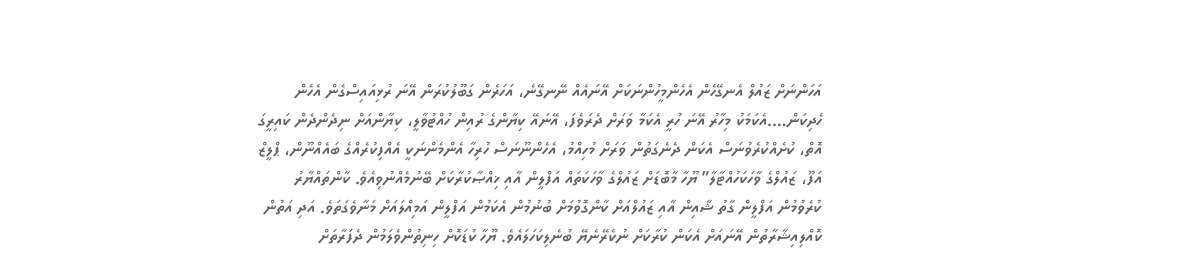އަހަންނަށް ޒައުލް އެނގޭހެން އެހެންމީހުންނަކަށް އޭނައެއް ނޭނގޭނެ، އަހަރެން ގަބޫލުކުރަން އޭނަ ރުޅިއައިސްގެން އެހެން ހެދިކަން….އެކަމަކު މިހާރު އޭނަ ހުރީ އެކަމާ ވަރަށް ދެރަވެފަ، އޭނައޭ ކިޔާންގެ ރުއިން ހުއްޓުވާލީ، ކިޔާންއަށް ނިދެންދެން ކައިރީގަ އޮތް، ކުށެއްކުރެވުނަސް އެކަން ދެނެގަތުން ވަރަށް މުހިއްމު، އެހެންނޫނަސް ހުރިހާ އެންމެންނަކީ އެއްފިކުރެއްގެ ބައެއްނޫން، ޕްލީޒް އަފޫ، ޒައުލްގެ ވާހަކަހުއްޓާލާ” ޔޫހާ މާބޮޑަށް ޒައުލްގެ ވާހަކަތައް އަފްލީން އާއި ޚިއްޞާކުރާކަށް ބޭނުމެއްނުވިއެވެ. ކާންތައްޔާރު ކުރެވުމުން އަފްލީން ގާތު ޝާއިން އާއި ޒައުލްއަށް ކާންގޮވުމަށް ބުނުމުން އެކަމުން އަފްލީން އަމިއްލައަށް މަނާވެގަތަވެ. އަދި އަތުން ކޮއްލިއިޝާރާތުން އޭނައަށް އެކަން ކުރާކަށް ނުކެރޭނެޔޭ ބުނެލިކަހަލައެވެ. ޔޫހާ ކުޑަކޮށް ހިނިތުންވެލަމުން ދެފަރާތަށް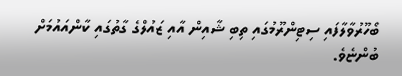ބޯހޫރުވާލާފައި ސިޓިންރޫމުގައި ތިބި ޝާއިން އާއި ޒައުލްގެ ގާތުގައި ކާންއައުމަށް ބުންޏެވެ.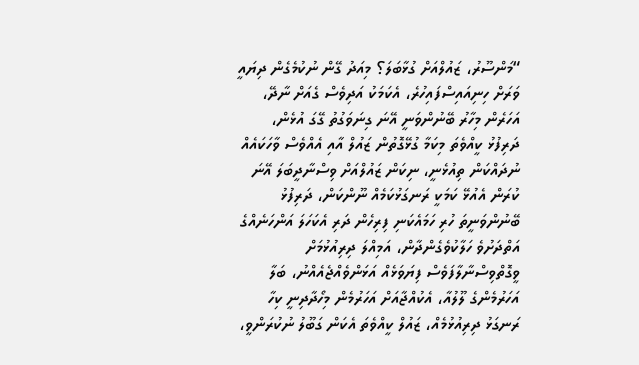“މަންސޫރު، ޒައުލްއަށް ގުޅާބަލަ؟ މިއަދު ގޭން ނުކުމެގެން ދިޔައީ ވަރަށް ހިނިއައިސްފައިހުރެ، އެކަމަކު އަދިވެސް ގެއަށް ނާދޭ، އަހަރެން މިހާރު ބޭނުންވަނީ އޭނަ ގިނަވަގުތު ގޭގަ އުޅެން، ދަރިފުޅު ކީއްވެތަ މިކަމާ ގުޅޭގޮތުން ޒައުލް އާއި އެއްވެސް ވާހަކައެއް ނުދައްކަން ތިއުޅެނީ، ނިކަން ޒައުލްއަށް ވިސްނާދީބަލަ އޭނަ ކުރަން އެއުޅޭ ކަމަކީ ރަނގަޅުކަމެއް ނޫންކަން، ދަރިފުޅު ބޭނުންވަނީތަ ހުރި ހަމައެކަނި ފިރިހެން ދަރި އެކަހަލަ އަންހަނެއްގެ އަތްދަށުވެ ހަލާކުވެގެންދާން، އަމިއްލަ ދިރިއުޅުމަށް ވީގޮތްވިސްނާލާފަވެސް ފިޔަވަޅެއް އަޅަންވެއްޖެއެއްނު، ބަލާ އަހަރުމެންގެ ލޫލުއާ، އެކުއްޖާއަށް އަހަރުމެން މިހޯދާދިނީ ކިހާ ރަނގަޅު ދިރިއުޅުމެއް، ޒައުލް ކީއްވެތަ އެކަން ގަބޫލު ނުކުރަންވީ،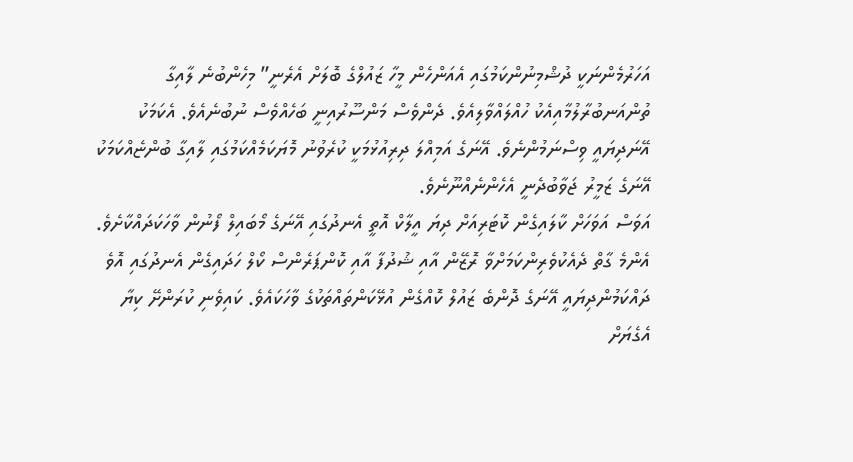އަހަރުމެންނަކީ ދުޝްމިނުންކަމުގައި އެއަންހެން މީހާ ޒައުލްގެ ބޮލަށް އެރެނީ” މިހެންބުނެ ލާއިގާ ތުންއަނބުރާލުމާއިއެކު ހުއްލައްވާލިއެވެ. ދެންވެސް މަންސޫރުއިނީ ބަހެއްވެސް ނުބުނެއެވެ. އެކަމަކު އޭނަދިޔައީ ވިސްނަމުންނެވެ. އޭނަގެ އަމިއްލަ ދިރިއުޅުމަކީ ކުރެވުނު މޮޔަކަމެއްކަމުގައި ލާއިގާ ބުންޏެއްކަމަކު އޭނަގެ ޒަމީރު ޖަވާބުދެނީ އެހެންނެއްނޫނެވެ.
އަވަސް އަވަހަށް ކާލައިގެން ކޮޓަރިއަށް ދިޔަ އީލާކް އޮތީ އެނދުގައި އޭނަގެ މޯބައިލް ފޯނުން ވާހަކަދައްކާށެވެ. އެންމެ ގާތް ދެއެކުވެރިންކަމަށްވާ ރޮޒޭން އާއި ޝުދުފާ އާއި ކޮންޕަރެންސް ކޯލް ހަދައިގެން އެނދުގައި އޮވެ ދައްކަމުންދިޔައީ އޭނަގެ ދޮންބެ ޒައުލް ކޮއްގެން އުޅޭކަންތައްތަކުގެ ވާހަކައެވެ. ކައިވެނި ކުރަންށޭ ކިޔާ އެގެޔަށް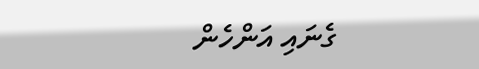ގެނައި އަންހެން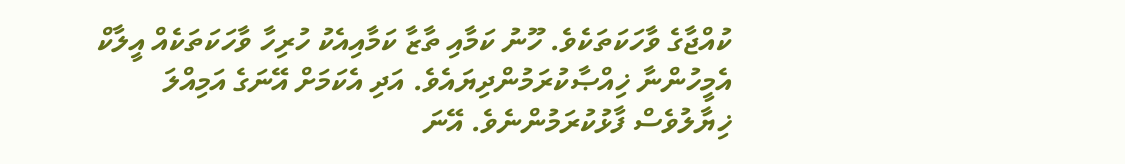ކުއްޖާގެ ވާހަކަތަކެވެ. ހޫނު ކަމާއި ތާޒާ ކަމާއިއެކު ހުރިހާ ވާހަކަތަކެއް އީލާކް އެމީހުންނާ ޚިއްޞާކުރަމުންދިޔައެވެ. އަދި އެކަމަށް އޭނަގެ އަމިއްލަ ޚިޔާލުވެސް ފާޅުކުރަމުންނެވެ. އޭނަ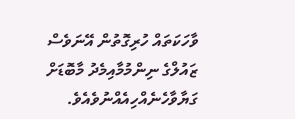ވާހަކަތައް ހުރިގޮތުން އޭނަވެސް ޒައުލްގެ ނިންމުމާއިމެދު މާބޮޑަށް ގަޔާވާހެނެއްހިއެއްނުވެއެވެ.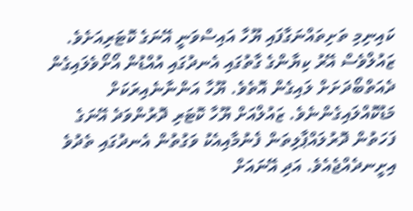ކައިނިމި ތަށިތައްނަގާފައި ޔޫހާ އައިސްވަނީ އޭނަގެ ކޮޓަރިއަށެވެ. ޒައުލްވެސް އޭރު ކިޔާންގެ ގާތުގައި އެނދުގައި އުއްޑުން އޯށޯވެލައިގެން ދެއަތްބޯދަށަށް ލައިގެން އޮތެވެ. ޔޫހާ އަންނާނެއިރަކަށް މަޑުކޮއްލައިގެންނެވެ. ޒައުލްއަށް ޔޫހާ ކޮޓަރި ދޮރުންވަދެ އޭނަގެ ފަހަތުން ދޮރުލައްޕާލިތަން ފެނުމާއިއެކު ވަގުތުން އެނދުގައި ތެދުވެ އިށީނދެއްޖެއެވެ. އަދި އޭނައަށް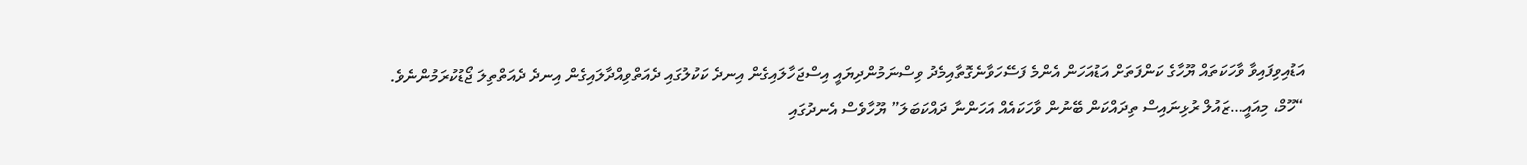އަޑުއިވިފައިވާ ވާހަކަތައް ޔޫހާގެ ކަންފަތަށް އަޑުއަހަން އެންމެ ފަސޭހަވާނެގޮތާއިމެދު ވިސްނަމުންދިޔައީ އިސްޖަހާލައިގެން އިނދެ ކަކުލުގައި ދެއަތްވިއްދާލައިގެން އިނދެ ދެއަތްތިލަ ޖޯޑުކުރަމުންނެވެ.
“ހޫމް، މިއައީ…ޒައުލް ރުޅިނައިސް ތިދައްކަން ބޭނުން ވާހަކައެއް އަހަންނާ ދައްކަބަލަ” ޔޫހާވެސް އެނދުގައި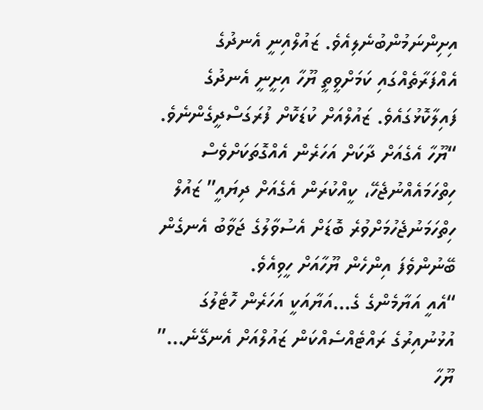އިށިންނަމުންބުނެލިއެވެ. ޒައުލްއިނީ އެނދުގެ އެއްފަރާތެއްގައި ކަމަށްވީތީ ޔޫހާ އިށީނީ އެނދުގެ ފައިލާކޮޅުގައެވެ. ޒައުލްއަށް ކުޑަކޮށް ފުރަގަސްދީގެންނެވެ.
“ޔޫހާ އެގެއަށް ދާކަށް އަހަރެން އެއްގޮތަކަށްވެސް ހިތްހަމައެއްނުޖެހޭ، ކީއްކުރަން އެގެއަށް ދިޔައީ” ޒައުލް ހިތްހަމަނުޖެހުމަށްވުރެ ބޮޑަށް އެސުވާލުގެ ޖަވާބު އެނގެން ބޭނުންވެފަ އިންހެން ޔޫހާއަށް ހީވިއެވެ.
“އެއީ އަޔާމެންގެ ގެ…އަޔާއަކީ އަހަރެން ހޮޓެލުގަ އުޅުނުއިރުގެ ރައްޓެއްސެއްކަން ޒައުލްއަށް އެނގޭނެ…” ޔޫހާ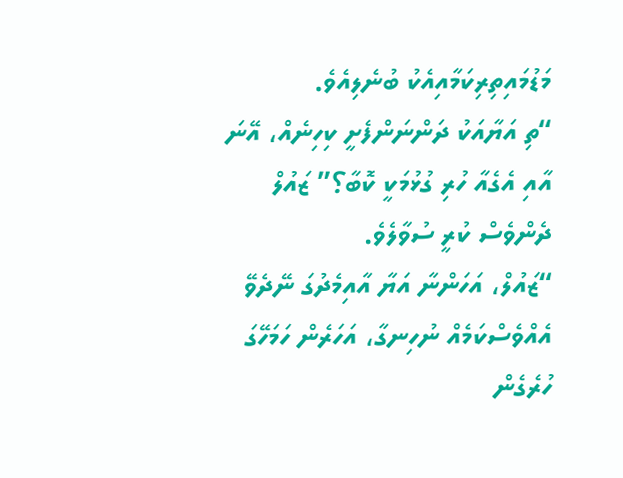މަޑުމައިތިރިކަމާއިއެކު ބުނެލިއެވެ.
“ތި އަޔާއަކު ދަންނަންފެށީ ކިހިނެއް، އޭނަ އާއި އެގެއާ ހުރި ގުޅުމަކީ ކޮބާ؟” ޒައުލް ދެންވެސް ކުރީ ސުވާލެވެ.
“ޒައުލް، އަހަންނާ އަޔާ އާއިމެދުގަ ނޭދެވޭ އެއްވެސްކަމެއް ނުހިނގާ، އަހަރެން ހަމަހޭގަ ހުރެގެން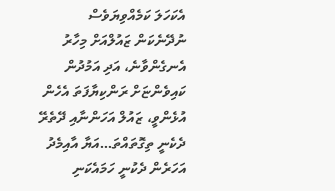އެކަހަލަ ކަމެއްވިޔަވެސް ނުދޭނެކަން ޒައުލްއަށް މިހާރު އެނގެންވާނެ، އަދި އަމުދުން ކައިވެންޏަށް ރަންކިޔާފަތަ އެހެން އުޅެންވީ، ޒައުލް އަހަންނާއި ދޭތެރޭ ދެކެނީ ތިގޮތައްތަ…އަޔާ އާއިމެދު އަހަރެން ދެކުނީ ހަމައެކަނި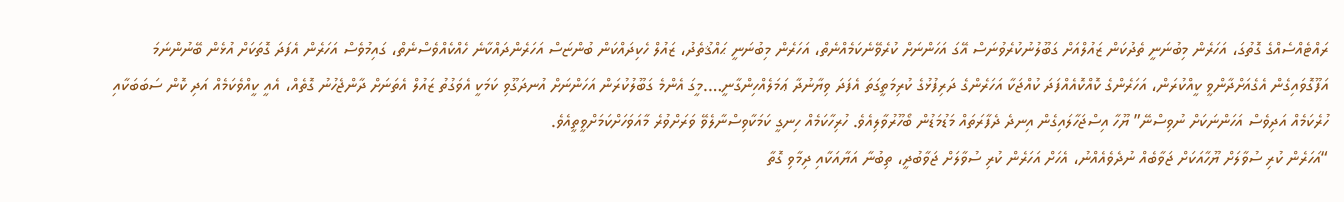ރައްޓެއްސެއްގެ ގޮތުގަ، އަހަރެން މިބުނަނީ ތެދުކަން ޒައުލްއަށް ގަބޫލުނުކުރެވުނަސް އޭގަ އަހަންނަށް ކުރެވޭނެކަމެއްނެތް، އަހަރެން މިބުނަނީ ޙައްޤުތެދު، ޒައުލް ހެކިދައްކަން ބުންޏަސް އަހަރެންދައްކާނެ ހެއްކެއްވެސްނެތް، ގައިމުވެސް އަހަރެން އެފަދަ ގޮތަކަށް އުޅެން ބޭނުންނަމަ އަފޫގޮވައިގެން އެގެއަށްދާންވީ ކީއްކުރަން، އަހަރެންގެ ކޮއްކޮއެއްފަދަ ކުއްޖަކާ އަހަރެންގެ ދަރިފުޅުގެ ކުރިމަތީގަތަ އެފަދަ ވިޔާނުދާ ޢަމަލެއްހިންގާނީ….މީގަ އެންމެ ގަބޫލުކުރަން އަހަންނަށް އުނދަގޫވި ކަމަކީ އެވަގުތު ޒައުލް އެތަނަށް ދާންޖެހުނު ގޮތެއް، އެއީ ކީއްވެކަމެއް އަދި ކޮން ސަބަބަކާއި ހުރެކަމެއް އަދިވެސް އަހަންނަކަށް ނުވިސްނޭ” ޔޫހާ އިސްޖަހާލައިގެން އިނދެ ދެފާރަތައް މަޑުމަޑުން ބޯހޫރުވާލިއެވެ. ހުރިހާކަމެއް ހިނގީ ކަމަކާވިސްނާލެވޭ ވަރަށްވުރެ މާއަވަހަށްކަމަށްވީތީއެވެ.
“އަހަރެން ކުރި ސުވާލަށް ޔޫހާއަކަށް ޖަވާބެއް ނުދެވެއެއްނު، އެހަށް އަހަރެން ކުރި ސުވާލަށް ޖަވާބުދީ، ތިބުނާ އަޔާއަކާއި ދިމާވި ގޮތާ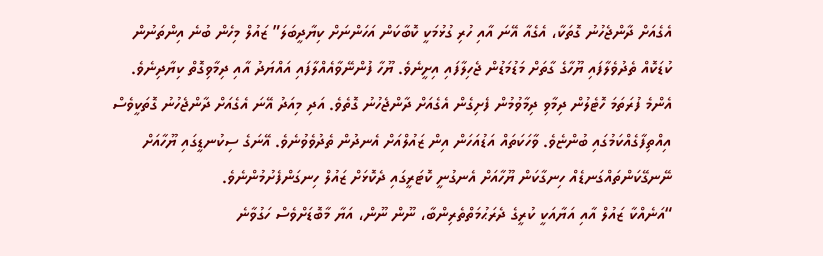އެގެއަށް ދާންޖެހުނު ގޮތަކާ، އެގެއާ އޭނަ އާއި ހުރި ގުޅުމަކީ ކޮބާކަން އަހަންނަށް ކިޔާދީބަލަ” ޒައުލް މިހެން ބުނެ އިންތަނުން ކުޑަކޮއް ތެދުވެލާފައި ޔޫހާގެ ގާތަށް މަޑުމަޑުން ޖެހިލާފައި އިށީނެވެ. ޔޫހާ ފުންނޭވާއެއްލާފައި އައްޔަދު އާއި ދިމާވިގޮތް ކިޔާދިނެވެ. އެންމެ ފުރަތަމަ ހޮޓެލުން ދިމާވި ދިމާވުމުން ފެށިގެން އެގެއަށް ދާންޖެހުނު ގޮތެވެ. އަދި މިއަދު އޭނަ އެގެއަށް ދާންޖެހުނު ގޮތަކީވެސް އިއްތިފާގެއްކަމުގައި ބުންޏެވެ. ވާހަކަތައް އަޑުއަހަން އިން ޒައުލްއަށް އެނދުން ތެދުވެވުނެވެ. އޭނަގެ ސިކުނޑީގައި ޔޫހާއަށް ނޭނގޭކަންތައްގަނޑެއް ހިނގާކަން ޔޫހާއަށް އެނގުނީ ކޮޓަރީގައި ދެކޮޅަށް ޒައުލް ހިނގަންފެށުމުންނެވެ.
“އަނެއްކާ ޒައުލް އާއި އަޔާއަކީ ކުރީގެ ދެރަޙުމަތްތެރިންބާ، ނޫން ނޫން، އަޔާ މާބޮޑަށްވެސް ހަގުވާނެ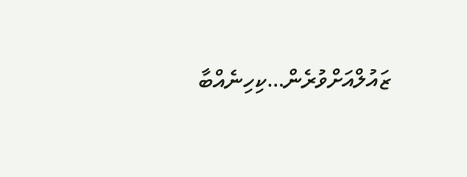ޒައުލްއަށްވުރެން…ކިހިނެއްބާ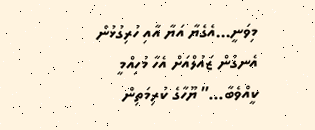މިވަނީ…އެގެޔާ އަޔާ އާއި ހުރިގުޅުން އެނގުން ޒައުލްއަށް އެހާ މުހިއްމީ ކީއްވެބާ…” ޔޫހާގެ ކުރިމަތިން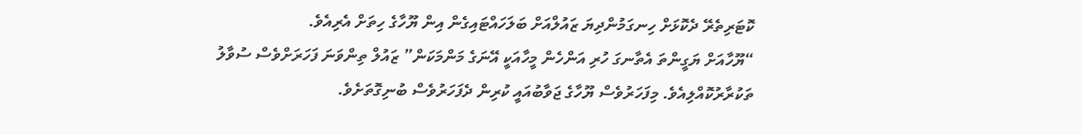ކޮޓަރިތެރޭ ދެކޮޅަށް ހިނގަމުންދިޔަ ޒައުލްއަށް ބަލަހައްޓައިގެން އިން ޔޫހާގެ ހިތަށް އެރިއެވެ.
“ޔޫހާއަށް ޔަގީންތަ އެތާނގަ ހުރި އަންހެން މީހާއަކީ އޭނަގެ މަންމަކަން” ޒައުލް ތިންވަނަ ފަހަރަށްވެސް ސުވާލު ތަކުރާރުކޮއްލިއެވެ. މިފަހަރުވެސް ޔޫހާގެ ޖަވާބުއައީ ކުރިން ދެފަހަރުވެސް ބުނިގޮތަށެވެ.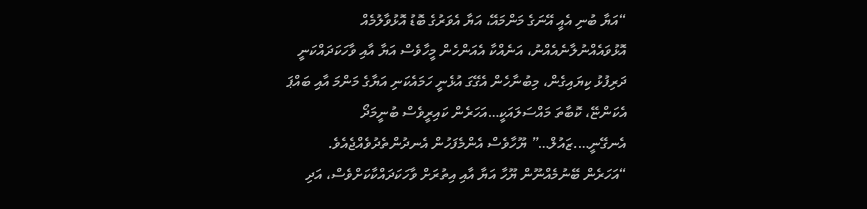“އަޔާ ބުނި އެއީ އޭނަގެ މަންމައޭ، އަޔާ އެވަރުގެ ބޮޑު އޮޅުވާލުމެއް އޮޅުވައެއްނުލާނެއެއްނު، އަނެއްކާ އެއަންހެން މީހާވެސް އަޔާ އާއި ވާހަކަދައްކަނީ ދަރިފުޅު ކިޔައިގެން، މިބުނާހެން އެގޭގަ އުޅެނީ ހަމައެކަނި އަޔާގެ މަންމަ އާއި ބައްޕަ އެކަންޏޭ، ކޮބާތަ މައްސަލައަކީ…އަހަރެން ކައިރީވެސް ބުނީމަދޯ އެނގޭނީ….ޒައުލް…” ޔޫހާވެސް އެންމެފަހުން އެނދުންތެދުވެއްޖެއެވެ.
“އަހަރެން ބޭނުމެއްނޫން ޔޫހާ އަޔާ އާއި އިތުރަށް ވާހަކަދައްކާކަށްވެސް، އަދި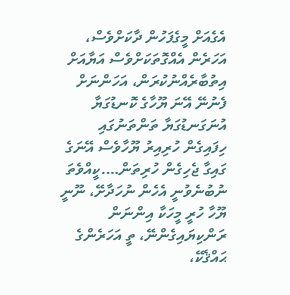އެގެއަށް މީގެފަހުން ދާކަށްވެސް، އަހަރެން އެއްގޮތަކަށްވެސް އަޔާއަށް އިތުބާރެއްނުކުރަން، އަހަންނަށް ފެނުނޭ އޭނަ ޔޫހާގެ ކޮނޑުގަޔާ އުނަގަނޑުގަޔާ ތަންތަނުގައި ހިފައިގެން ހުރިއިރު ޔޫހާވެސް އޭނަގެ ގައިގާ ޖެހިގެން ހުރިތަން….ކީއްވެތަ ނުބުނެވުނީ އެހެން ނުހަދާށޭ، ނޫނީ ޔޫހާ ހުރީ މީހަކާ އިންނަން ރަންކިޔައިގެންނޭ، ތީ އަހަރެންގެ ޙައްޤެކޭ،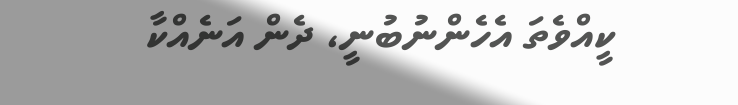ކީއްވެތަ އެހެންނުބުނީ، ދެން އަނެއްކާ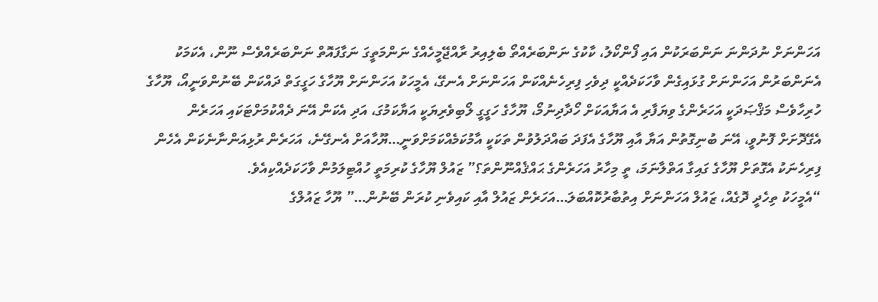އަހަންނަށް ނުދަންނަ ނަންބަރަކުން އައި ފޯންކޯލު، ކާކުގެ ނަންބަރެއްތޯ ބެލިއިރު ރާއްޖޭމީހެއްގެ ނަންމަތީގަ ނަގާފައޮތް ނަންބަރެއްވެސް ނޫން، އެކަމަކު އެނަންބަރުން އަހަންނަށް ގުޅައިގެން ވާހަކަދެއްކީ ދިވެހި ފިރިހެނެއްކަން އަހަންނަށް އެނގޭ، އެމީހަކު އަހަންނަށް ޔޫހާގެ ހަގީގަތް ދައްކަން ބޭނުންވަނީއޯ، ޔޫހާގެ ހުރިހާވެސް މަޤްޞަދަކީ އަހަރެންގެ ވިޔަފާރި އެ އަޔާއަކަށް ހޯދާދިނުމޯ، ޔޫހާގެ ހަގީގީ ލޯބިވެރިޔަކީ އަޔާކަމުގަ، އަދި އެކަން އޭނަ ދެއްކުމަށްޓަކައި އަހަރެން އެގޭދޮށަށް ފޮނުވީ، އޭނަ ބުނިގޮތުން އަޔާ އާއި ޔޫހާގެ އެފަދަ ބައްދަލުވުން ތަކަކީ އާމުކަމެއްކަމަށްވަނީ…ޔޫހާއަށް އެނގޭނެ، އަހަރެން ރުޅިއަންނާނެކަން އެހެން ފިރިހެނަކު އެގޮތަށް ޔޫހާގެ ގައިގާ އަތްލާނަމަ، ތީ މިހާރު އަހަރެންގެ ޙައްޤެއްނޫންތަ؟” ޒައުލް ޔޫހާގެ ކުރިމަތީ ހުއްޓިލަމުން ވާހަކަދެއްކިއެވެ.
“އެމީހަކު ތިހެދީ ދޮގެއް، ޒައުލް އަހަންނަށް އިތުބާރުކޮއްބަލަ…އަހަރެން ޒައުލް އާއި ކައިވެނި ކުރަން ބޭނުން…” ޔޫހާ ޒައުލްގެ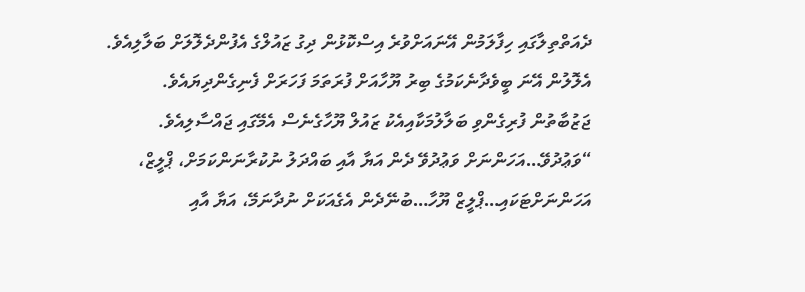ދެއަތްތިލާގައި ހިފާލަމުން އޭނައަށްވުރެ އިސްކޮޅުން ދިގު ޒައުލްގެ އެފުންދެލޮލަށް ބަލާލިއެވެ. އެލޮލުން އޭނަ ބީވެދާނެކަމުގެ ބިރު ޔޫހާއަށް ފުރަތަމަ ފަހަރަށް ފެނިގެންދިޔައެވެ. ޖަޒުބާތުން ފުރިގެންވި ބަލާލުމަކާއިއެކު ޒައުލް ޔޫހާގެނެސް އެމޭގައި ޖައްސާލިއެވެ.
“ވަޢުދުވޭ…އަހަންނަށް ވަޢުދުވޭ ދެން އަޔާ އާއި ބައްދަލު ނުކުރާނަންކަމަށް، ޕްލީޒް، އަހަންނަށްޓަކައި…ޕްލީޒް ޔޫހާ…ބުނޭދެން އެގެއަކަށް ނުދާނަމޭ، އަޔާ އާއި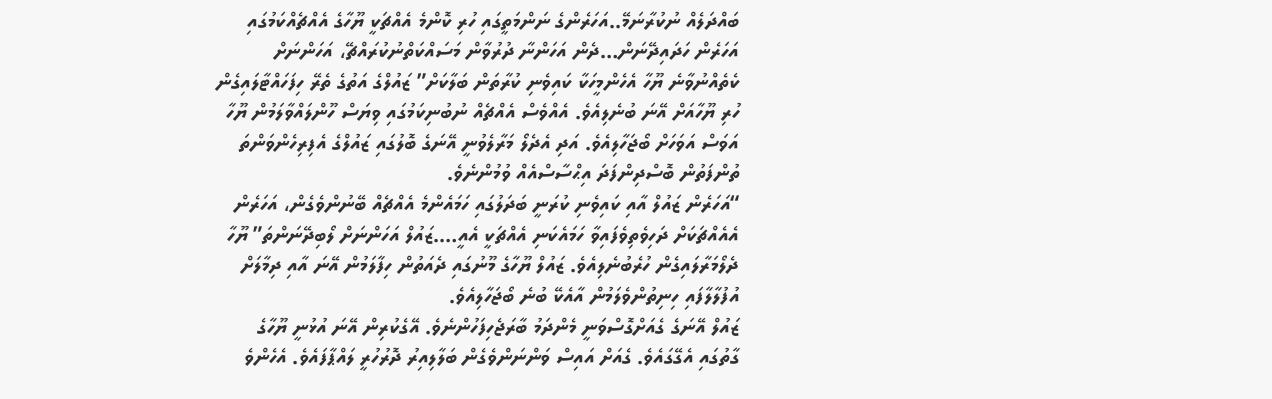ބައްދަލެއް ނުކުރާނަމޭ..އަހަރެންގެ ނަންމަތީގައި ހުރި ކޮންމެ އެއްޗަކީ ޔޫހާގެ އެއްޗެއްކަމުގައި އަހަރެން ހަދައިދޭނަން…ދެން އަހަންނާ ދުރުވާން މަސައްކަތްނުކުރައްޗޭ، އަހަންނަށް ކެތެއްނުވާނެ ޔޫހާ އެހެންމީހަކާ ކައިވެނި ކުރާތަން ބަލާކަށް” ޒައުލްގެ އަތުގެ ތެރޭ ހިފަހައްޓާލައިގެން ހުރި ޔޫހާއަށް އޭނަ ބުނެލިއެވެ. އެއްވެސް އެއްޗެއް ނުބުނިކަމުގައި ވިޔަސް ހޫންލައްވާލަމުން ޔޫހާ އަވަސް އަވަހަށް ބޯޖަހާލިއެވެ. އަދި އެދެލޯ މަރާލެވުނީ އޭނަގެ ބޮލުގައި ޒައުލްގެ އެފިރިހެންވަންތަ ތުންފަތުން ބޮސްދިންފަދަ އިޙްސާސްއެއް ވުމުންނެވެ.
“އަހަރެން ޒައުލް އާއި ކައިވެނި ކުރަނީ ބަދަލުގައި ހަމައެންމެ އެއްޗެއް ބޭނުންވެގެން، އަހަރެން އެއެއްޗަކަށް ދަހިވެތިވެފައިވާ ހަމައެކަނި އެއްޗަކީ އެއީ….ޒައުލް އަހަންނަށް ލޯބިދޭނަންތަ” ޔޫހާ ދެލޯމަރާލައިގެން ހުރެބުނެލިއެވެ. ޒައުލް ޔޫހާގެ މޫނުގައި ދެއަތުން ހިފާލަމުން އޭނަ އާއި ދިމާލަށް އުފުލާލާފައި ހިނިތުންވެލަމުން އާއެކޭ ބުނެ ބޯޖަހާލިއެވެ.
ޒައުލް އޭނަގެ ގެއަށްގޮސްވަނީ މެންދަމު ބާރަޖެހިފަހުންނެވެ. އޭގެކުރިން އޭނަ އުޅުނީ ޔޫހާގެ ގާތުގައި އެގޭގައެވެ. ގެއަށް އައިސް ވަންނަންވެގެން ބަލާލިއިރު ދޮރުހުރީ ލައްޕާފައެވެ. އެހެންވެ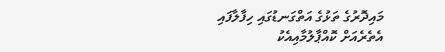މައިދޮރުގެ ތަޅުގެ އަތްގަނޑުގައި ހިފާލާފައި އެތެރެއަށް ކޮއްޕާލުމާއިއެކު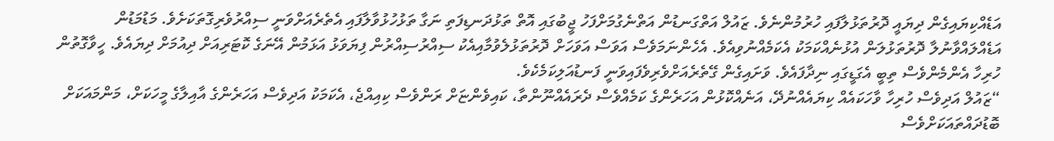އަޑެއްކިޔައިގެން ދިޔައީ ދޮރުތަޅުލާފައި ހުރުމުންނެވެ. ޒައުލް އަތްގަނޑުން އަތްނެގުމަށްފަހު ޖީބުގައި އޮތް ތަޅުދަނޑިފަތި ނަގާ ތަޅުހުޅުވާލާފައި އެތެރެއަށްވަނީ ސިއްރުވެރިގޮތަކަށެވެ. މަޑުމަޑުން އަޑެއްލައްވާނުލާ ދޮރުތަޅުލަން އުޅުނެއްކަމަކު އެކަމެއްނުވިއެވެ. އެހެންނަމަވެސް އަވަސް އަވަހަށް ދޮރުތަޅުލެވުމާއިއެކު ސިއްރުސިއްރުން ފިޔަވަޅު އަޅަމުން އޭނަގެ ކޮޓަރިއަށް ދިއުމަށް ދިޔައެވެ. ހީވާގޮތުން ހުރިހާ އެންމެންވެސް ތިބީ އެގަޑީގައި ނިދާފައެވެ. ވަށައިގެން ގޭތެރެއަށްވެރިވެފައިވަނީ ފަނޑުއަލިކަމެކެވެ.
“ޒައުލް އަދިވެސް ހުރިހާ ވާހަކައެއް ކިޔައެއްނުދޭ، އަނެއްކޮޅުން އަހަރެންގެ ކަމެއްވެސް ދެރައެއްނޫންތާ، ކައިވެންޏަށް ރަންވެސް ކިއިއްޖެ، އެކަމަކު އަދިވެސް އަހަރެންގެ އާއިލާގެ މީހަކަށް، މަންމައަކަށް ބޮޑުދައްތައަކަށްވެސް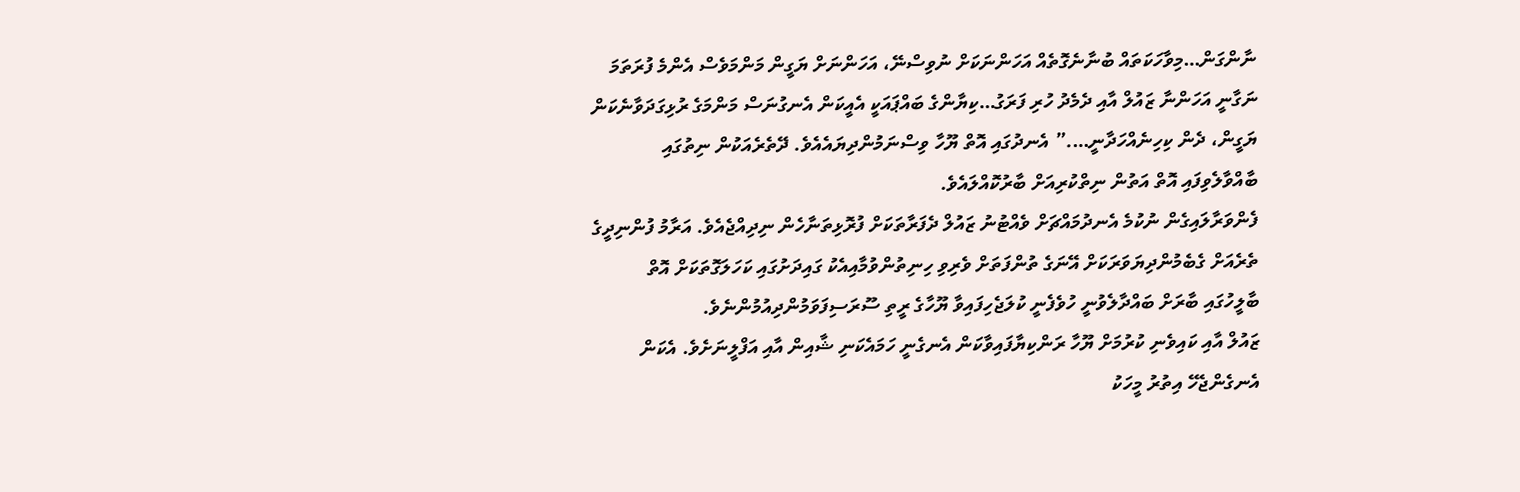ނާންގަން…މިވާހަކަތައް ބުނާނެގޮތެއް އަހަންނަކަށް ނުވިސްނޭ، އަހަންނަށް ޔަގީން މަންމަވެސް އެންމެ ފުރަތަމަ ނަގާނީ އަހަންނާ ޒައުލް އާއި ދެމެދު ހުރި ފަރަގު…ކިޔާންގެ ބައްޕައަކީ އެއީކަން އެނގުނަސް މަންމަގެ ރުޅިގަދަވާނެކަން ޔަގީން، ދެން ކިހިނެއްހަދާނީ….” އެނދުގައި އޮތް ޔޫހާ ވިސްނަމުންދިޔައެއެވެ. ދޭތެރެއަކުން ނިތުގައި ބާއްވާލެވިފައި އޮތް އަތުން ނިތްކުރިއަށް ބާރުކޮއްލައެވެ.
ފެންވަރާލައިގެން ނުކުމެ އެނދުމައްޗަށް ވެއްޓުނު ޒައުލް ދެފަރާތަކަށް ފުރޮޅިތަނާހެން ނިދިއްޖެއެވެ. އަރާމު ފުންނިދީގެ ތެރެއަށް ގެބެމުންދިޔަވަރަކަށް އޭނަގެ ތުންފަތަށް ވެރިވި ހިނިތުންވުމާއިއެކު ގައިދަށުގައި ކަހަލަގޮތަކަށް އޮތް ބާލީހުގައި ބާރަށް ބައްދާލެވުނީ ހުވެފެނީ ކުލަޖެހިފައިވާ ޔޫހާގެ ރީތި ސޫރަސިފަވަމުންދިއުމުންނެވެ.
ޒައުލް އާއި ކައިވެނި ކުރުމަށް ޔޫހާ ރަންކިޔާފައިވާކަން އެނގެނީ ހަމައެކަނި ޝާއިން އާއި އަފްލީނަށެވެ. އެކަން އެނގެންޖެހޭ އިތުރު މީހަކު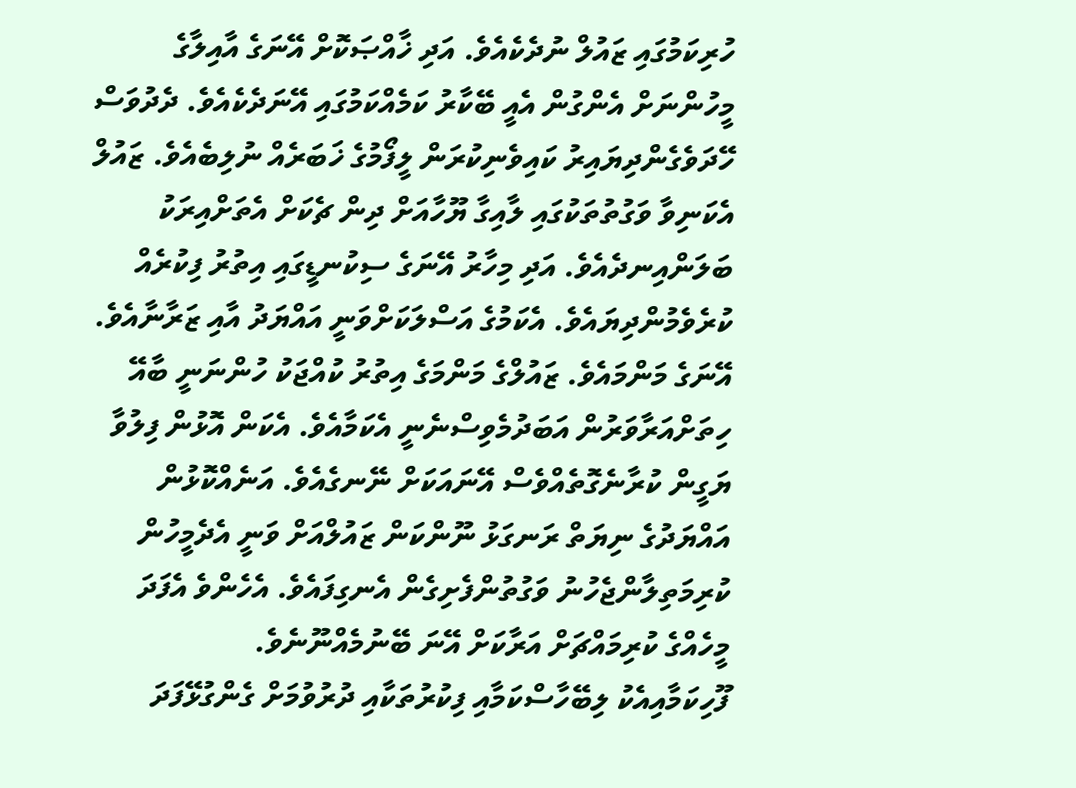ހުރިކަމުގައި ޒައުލް ނުދެކެއެވެ. އަދި ޚާއްޞަކޮށް އޭނަގެ އާއިލާގެ މީހުންނަށް އެންގުން އެއީ ބޭކާރު ކަމެއްކަމުގައި އޭނަދެކެއެވެ. ދެދުވަސް ހޭދަވެގެންދިޔައިރު ކައިވެނިކުރަން ލީފޯމުގެ ޚަބަރެއް ނުލިބެއެވެ. ޒައުލް އެކަނިވާ ވަގުތުތަކުގައި ލާއިގާ ޔޫހާއަށް ދިން ޗެކަށް އެތަށްއިރަކު ބަލަންއިނދެއެވެ. އަދި މިހާރު އޭނަގެ ސިކުނޑީގައި އިތުރު ފިކުރެއް ކުރެވެމުންދިޔައެވެ. އެކަމުގެ އަސްލަކަށްވަނީ އައްޔަދު އާއި ޒަރާނާއެވެ. އޭނަގެ މަންމައެވެ. ޒައުލްގެ މަންމަގެ އިތުރު ކުއްޖަކު ހުންނަނީ ބާއޭ ހިތަށްއަރާވަރުން އަބަދުމެވިސްނެނީ އެކަމާއެވެ. އެކަން އޮޅުން ފިލުވާ ޔަގީން ކުރާނެގޮތެއްވެސް އޭނައަކަށް ނޭނގެއެވެ. އަނެއްކޮޅުން އައްޔަދުގެ ނިޔަތް ރަނގަޅު ނޫންކަން ޒައުލްއަށް ވަނީ އެދެމީހުން ކުރިމަތިލާންޖެހުނު ވަގުތުންފެށިގެން އެނގިފައެވެ. އެހެންވެ އެފަދަ މީހެއްގެ ކުރިމައްޗަށް އަރާކަށް އޭނަ ބޭނުމެއްނޫނެވެ.
ފޫހިކަމާއިއެކު ލިބޭހާސްކަމާއި ފިކުރުތަކާއި ދުރުވުމަށް ގެންގުޅޭފަދަ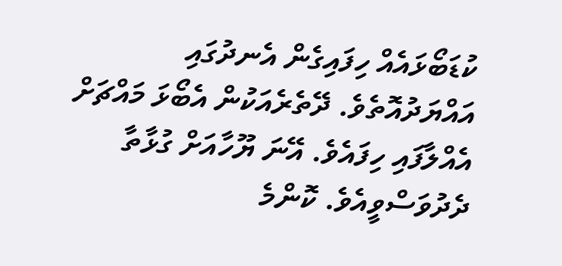ކުޑަބޯޅައެއް ހިފައިގެން އެނދުގައި އައްޔަދުއޮތެވެ. ދޭތެރެއަކުން އެބޯޅަ މައްޗަށް އެއްލާފައި ހިފައެވެ. އޭނަ ޔޫހާއަށް ގުޅާތާ ދެދުވަސްވީއެވެ. ކޮންމެ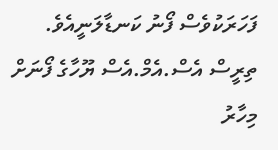ފަހަރަކުވެސް ފޯނު ކަނޑާލަނީއެވެ. ތިރީސް އެސް.އެމް.އެސް ޔޫހާގެ ފޯނަށް މިހާރު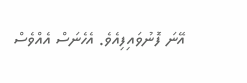އޭނަ ފޮނުވައިފިއެވެ. އެހެނަސް އެއްވެސް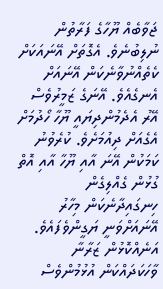ޖަވާބެއް ޔޫހާގެ ފަރާތުން ނުލިބުނެވެ. އެގޮތަށް އޭނައަކަށް ކެތެއްނުވާނެކަން އޭނައަށް އެނގެއެވެ. އޭނަގެ ޒަމީރުވެސް އޭރު އެދެމުންދިޔައީ ޔޫހާ ހޯދުމަށް އެގެއަށް ދިއުމަށެވެ. ކުރެވުނު ކަމަކުން އޭނަ އާއި ޔޫހާ އާއި އޮތް ގުޅުން ގެއްލިގެން ހިނގައިދާނެކަން މިހާރު އޭނައަށްވަނީ ޔަގީންވެފައެވެ. އަނެއްކޮޅުން ޒަރާނާ ވާހަކަދައްކަން އުޅުމުންވެސް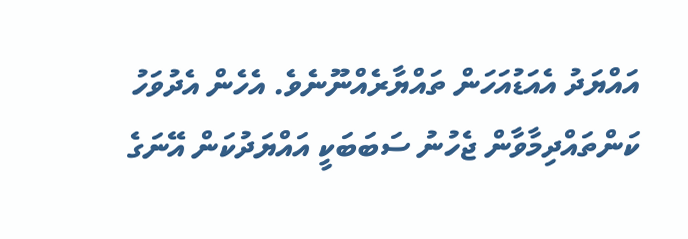އައްޔަދު އެއަޑުއަހަން ތައްޔާރެއްނޫނެވެ. އެހެން އެދުވަހު ކަންތައްދިމާވާން ޖެހުނު ސަބަބަކީ އައްޔަދުކަން އޭނަގެ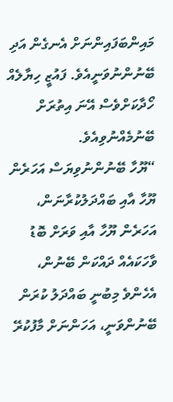މައިންބަފައިންނަށް އެނގެން އަދި ބޭނުންނުވަނީއެވެ. ފައުޒީ ހިޔާލެއް ހޯދާކަށްވެސް އޭނަ އިތުރަށް ބޭނުމެއްނުވިއެވެ.
“ޔޫހާ ބޭނުންނުވިޔަސް އަހަރެން ޔޫހާ އާއި ބައްދަލުކުރާނަން، އަހަރެން ޔޫހާ އާއި ވަރަށް ބޮޑު ވާހަކައެއް ދައްކަން ބޭނުން، އެހެންވެ މިބުނީ ބައްދަލު ކުރަން ބޭނުންވަނީ، އަހަންނަށް މާފުކުރޭ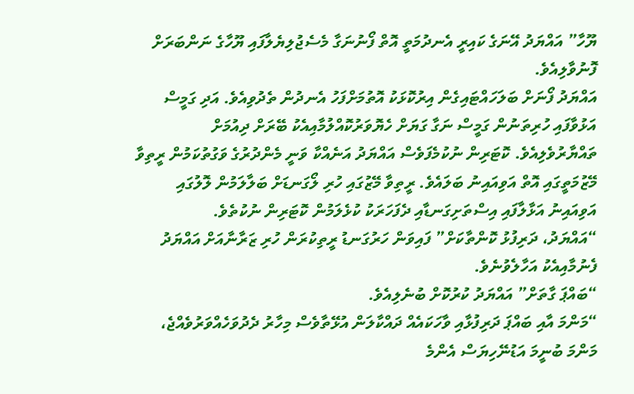ޔޫހާ” އައްޔަދު އޭނަގެ ކައިރީ އެނދުމަތީ އޮތް ފޯނުނަގާ މެސެޖުލިޔެލާފައި ޔޫހާގެ ނަންބަރަށް ފޮނުވާލިއެވެ.
އައްޔަދު ފޯނަށް ބަލަހައްޓައިގެން އިރުކޮޅަކު އޮތުމަށްފަހު އެނދުން ތެދުވިއެވެ. އަދި ގަމީސް އަޅުވާފައި ހުރިތަނުން ގަމީސް ނަގާ ގަޔަށް ހެޔޮވަރުކޮއްލުމާއިއެކު ބޭރަށް ދިއުމަށް ތައްޔާރުވެލިއެވެ. ކޮޓަރިން ނުކުމެފަވެސް އައްޔަދު އަނެއްކާ ވަނީ މެންދުރުގެ ވަގުތުކަމުން ރީތިވާ މޭޒުމަތީގައި އޮތް އަވިއައިނު ބަލައެވެ. ރީތިވާ މޭޒުގައި ހުރި ލޯގަނޑަށް ބަލާލަމުން ލޮލުގައި އަވިއައިނު އަޅާލާފައި އިސްތަށިގަނޑާއި ދެފަހަރަކު ކުޅެލަމުން ކޮޓަރިން ނުކުތެވެ.
“އައްޔަދު، ދަރިފުޅު ކޮންތާކަށް” ފައިވަން ހަރުގަނޑު ރީތިކުރަން ހުރި ޒަރާނާއަށް އައްޔަދު ފެނުމާއިއެކު އަހާލެވުނެވެ.
“ބައްޕަ ގާތަށް” އައްޔަދު ކުރުކޮށް ބުނެލިއެވެ.
“މަންމަ އާއި ބައްޕަ ދަރިފުޅާއި ވާހަކައެއް ދައްކާލަން އުޅޭތާވެސް މިހާރު ދެދުވަހެއްވަރުވެއްޖެ، މަންމަ ބުނީމަ އަޑުނޭހިޔަސް އެންމެ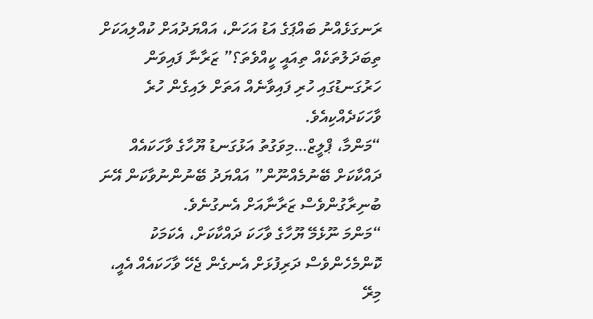ރަނގަޅެއްނު ބައްޕަގެ އަޑު އަހަން، އައްޔަދުއަށް ކުއްލިއަކަށް ތިބަދަލުތަކެއް ތިއައީ ކީއްވެތަ؟” ޒަރާނާ ފައިވަން ހަރުގަނޑުގައި ހުރި ފައިވާނެއް އަތަށް ލައިގެން ހުރެ ވާހަކަދެއްކިއެވެ.
“މަންމާ، ޕްލީޒް…މިވަގުތު އަޅުގަނޑު ޔޫހާގެ ވާހަކައެއް ދައްކާކަށް ބޭނުމެއްނޫން” އައްޔަދު ބޭނުންނުވާކަން އޭނަ ބުނިރާގުންވެސް ޒަރާނާއަށް އެނގުނެވެ.
“މަންމަ ނޫޅެމޭ ޔޫހާގެ ވާހަކަ ދައްކާކަށް، އެކަމަކު ކޮންމެހެންވެސް ދަރިފުޅަށް އެނގެން ޖެހޭ ވާހަކައެއް އެއީ، މިރޭ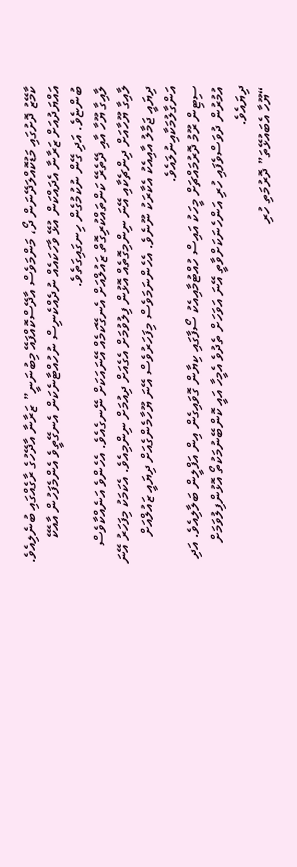ކާމޭޒު ދޮށުގައި މަޑުކޮއްލަދޭނަން ދޯ، މަންމަވެސް އާދޭސްކޮއްފައޭ މިބުނަނީ” ޒަރާނާ އާދޭހުގެ ރާގެއްގައި ބުނެލިއެވެ. އައްޔަދުއަށް ޒަރާނާ އެދައްކަން އުޅޭ ވާހަކައެއް ނުދެއްކެނިސް ނުހުއްޓާނެކަން އެނގޭތީވެ އެންމެފަހުން އާއެކޭ ބުންޏެވެ. އަދި ގޭން ނުކުމުގެން ހިނގައިގަތެވެ.
ލާއިގާ ޔޫހާ އާއި ދޭތެރޭ ކަންތައްކުރިގޮތް ޒައުލްއަށް އެނގޭކަމެއް އޭނައަކަށް ނޭނގެއެވެ. އެހެންވެ އަނެއްކާވެސް ލާއިގާ ޔޫހާއަށް ދިންޗެކާއި އޭނަ ނިންމިގޮތެއް އޮޅުން ފިލުވުމަށް އެގެއަށް ދިއުމަށް ނިންމިއެވެ. އެކަމަކު މިފަހަރު އޭނަ ދިޔައީ ޖަމާލު އާއިއެކު އެކާރަކު ނޫނެވެ. އެހެންނަމަވެސް މިފަހަރުވެސް އޭނަ ޔޫހާމެންގެއަށް ދިޔައީ ޒައުލްއަށް އަންގާލުމަކާއިނުލައެވެ.
ސިޓިން ރޫމު ދޮރުމައްޗަށް މީހަކު އައިސް ހުއްޓުމާއިއެކު ސޯފާގައި ކިޔާން ގޮވައިގެން އިން އަފްލީން ބަލާލިއެވެ. އަދި އުމުރުން ދުވަސްވެފައި ހުރި އަންހެނަކަށްވާތީ އޭނަ އަވަހަށް ތެދުވެ އެމީހާ އައީ ކޮންބޭނުމަކުތޯ އޮޅުންފިލުވަމަށް ދިޔައެވެ.
“ޔޫހާ އެބައުޅޭތަ” ދޮރުމަތި ހުރި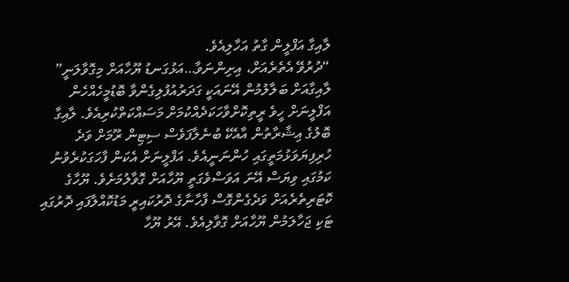ލާއިގާ އަފްލީން ގާތު އަހާލިއެވެ.
“ދުރުވޭ އެތެރެއަށް، އިށިންނަވާ…އަޅުގަނޑު ޔޫހާއަށް މިގޮވާލަނީ” ލާއިގާއަށް ބަލާލުމުން އޭނައަކީ ގަދަރުއުފުލިގެންވާ ބޮޑުމީހެއްހެން އަފްލީނަށް ހީވެ ރީތިކޮށްވާހަކަދެއްކުމަށް މަސައްކަތްކުރިއެވެ. ލާއިގާ ބޮލުގެ އިޝާރާތުން އާއެކޭ ބުނެލާފަވެސް ސިޓިން ރޫމަށް ވަދެ ހުރިފިޔަވަޅުމަތީގައި ހުންނަނީއެވެ. އަފްލީނަށް އެކަން ފާހަގަކުރެވުނު ކަމުގައި ވިޔަސް އޭނަ އަވަސްވެގަތީ ޔޫހާއަށް ގޮވާލުމަށެވެ. ޔޫހާގެ ކޮޓަރިތެރެއަށް ވަދެގެންގޮސް ފާހާނާގެ ދޮރުކައިރީ މަޑުކޮއްލާފައި ދޮރުގައި ޓަކި ޖަހާލަމުން ޔޫހާއަށް ގޮވާލިއެވެ. އޭރު ޔޫހާ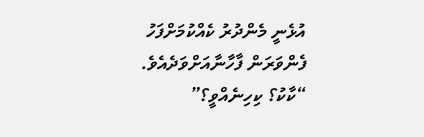އުޅެނީ މެންދުރު ކެއްކުމަށްފަހު ފެންވަރަން ފާހާނާއަށްވަދެއެވެ.
“ކާކު؟ ކިހިނެއްވީ؟”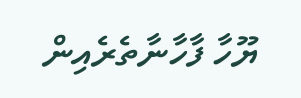ޔޫހާ ފާހާނާތެރެއިން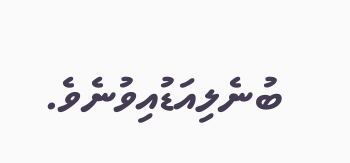ބުނެލިއަޑުއިވުނެވެ.